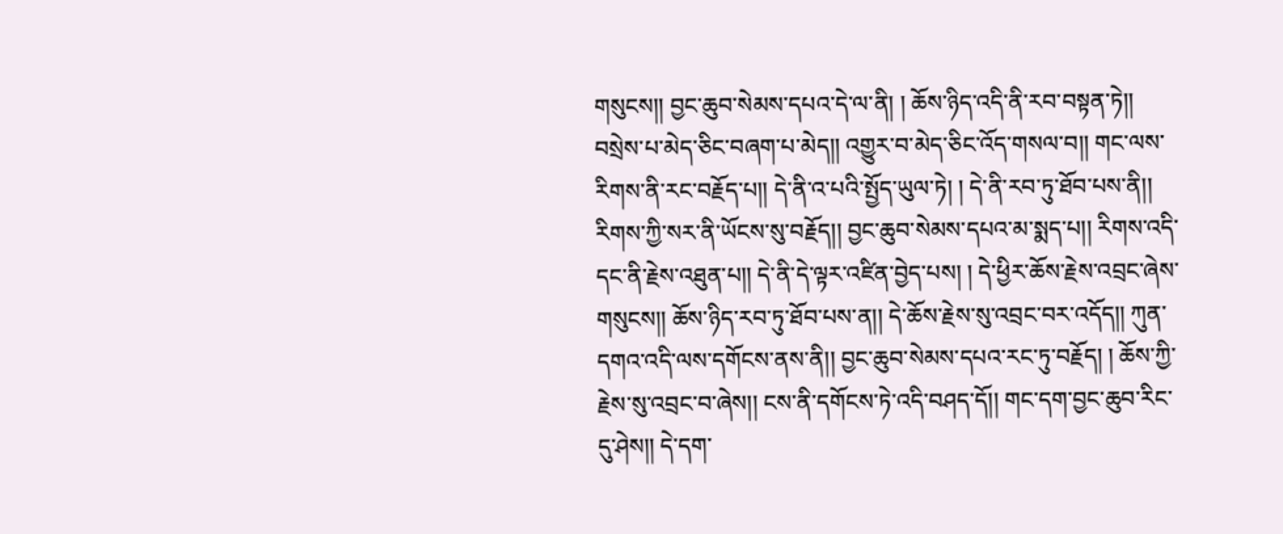གསུངས།། བྱང་ཆུབ་སེམས་དཔའ་དེ་ལ་ནི། ། ཆོས་ཉིད་འདི་ནི་རབ་བསྟན་ཏེ།། བསྲེས་པ་མེད་ཅིང་བཞག་པ་མེད།། འགྱུར་བ་མེད་ཅིང་འོད་གསལ་བ།། གང་ལས་རིགས་ནི་རང་བརྗོད་པ།། དེ་ནི་འ་པའི་སྤྱོད་ཡུལ་ཏེ། ། དེ་ནི་རབ་ཏུ་ཐོབ་པས་ནི།། རིགས་ཀྱི་སར་ནི་ཡོངས་སུ་བརྗོད།། བྱང་ཆུབ་སེམས་དཔའ་མ་སྨད་པ།། རིགས་འདི་དང་ནི་རྗེས་འཐུན་པ།། དེ་ནི་དེ་ལྟར་འཛིན་བྱེད་པས། ། དེ་ཕྱིར་ཆོས་རྗེས་འབྲང་ཞེས་གསུངས།། ཆོས་ཉིད་རབ་ཏུ་ཐོབ་པས་ན།། དེ་ཆོས་རྗེས་སུ་འབྲང་བར་འདོད།། ཀུན་དགའ་འདི་ལས་དགོངས་ནས་ནི།། བྱང་ཆུབ་སེམས་དཔའ་རང་ཏུ་བརྗོད། ། ཆོས་ཀྱི་རྗེས་སུ་འབྲང་བ་ཞེས།། ངས་ནི་དགོངས་ཏེ་འདི་བཤད་དོ།། གང་དག་བྱང་ཆུབ་རིང་དུ་ཤེས།། དེ་དག་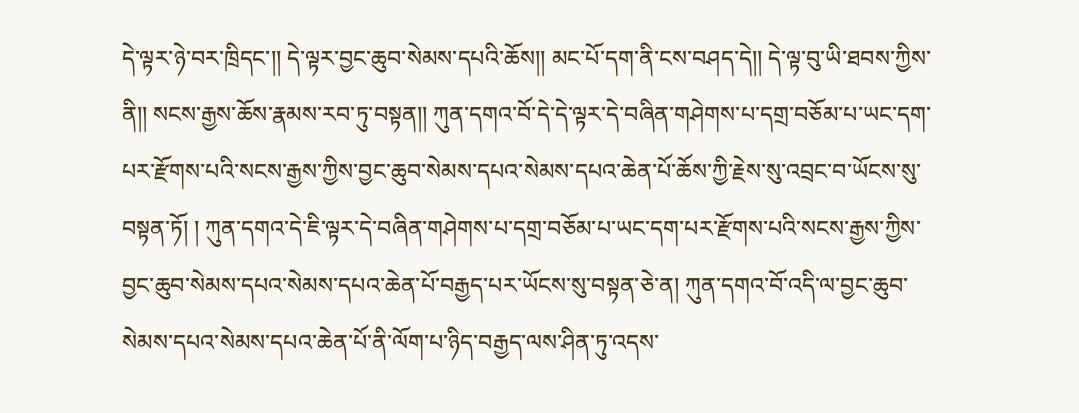དེ་ལྟར་ཉེ་བར་ཁྲིདང་།། དེ་ལྟར་བྱང་ཆུབ་སེམས་དཔའི་ཆོས།། མང་པོ་དག་ནི་ངས་བཤད་དེ།། དེ་ལྟ་བུ་ཡི་ཐབས་ཀྱིས་ནི།། སངས་རྒྱས་ཆོས་རྣམས་རབ་ཏུ་བསྟན།། ཀུན་དགའ་བོ་དེ་དེ་ལྟར་དེ་བཞིན་གཤེགས་པ་དགྲ་བཅོམ་པ་ཡང་དག་པར་རྫོགས་པའི་སངས་རྒྱས་ཀྱིས་བྱང་ཆུབ་སེམས་དཔའ་སེམས་དཔའ་ཆེན་པོ་ཆོས་ཀྱི་རྗེས་སུ་འབྲང་བ་ཡོངས་སུ་བསྟན་ཏོ། ། ཀུན་དགའ་དེ་ཇི་ལྟར་དེ་བཞིན་གཤེགས་པ་དགྲ་བཅོམ་པ་ཡང་དག་པར་རྫོགས་པའི་སངས་རྒྱས་ཀྱིས་བྱང་ཆུབ་སེམས་དཔའ་སེམས་དཔའ་ཆེན་པོ་བརྒྱད་པར་ཡོངས་སུ་བསྟན་ཅེ་ན། ཀུན་དགའ་བོ་འདི་ལ་བྱང་ཆུབ་སེམས་དཔའ་སེམས་དཔའ་ཆེན་པོ་ནི་ལོག་པ་ཉིད་བརྒྱད་ལས་ཤིན་ཏུ་འདས་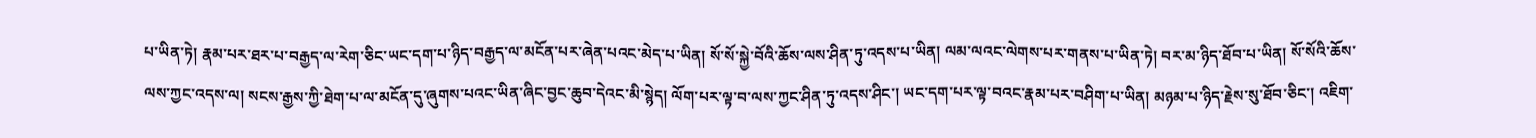པ་ཡིན་ཏེ། རྣམ་པར་ཐར་པ་བརྒྱད་ལ་རེག་ཅིང་ཡང་དག་པ་ཉིད་བརྒྱད་ལ་མངོན་པར་ཞེན་པའང་མེད་པ་ཡིན། སོ་སོ་སྐྱེ་བོའི་ཆོས་ལས་ཤིན་ཏུ་འདས་པ་ཡིན། ལམ་ལའང་ལེགས་པར་གནས་པ་ཡིན་ཏེ། བར་མ་ཉིད་ཐོབ་པ་ཡིན། སོ་སོའི་ཆོས་ལས་ཀྱང་འདས་ལ། སངས་རྒྱས་ཀྱི་ཐེག་པ་ལ་མངོན་དུ་ཞུགས་པའང་ཡིན་ཞིང་བྱང་ཆུབ་དེའང་མི་སྙེད། ལོག་པར་ལྟ་བ་ལས་ཀྱང་ཤིན་ཏུ་འདས་ཤིང་། ཡང་དག་པར་ལྟ་བའང་རྣམ་པར་བཤིག་པ་ཡིན། མཉམ་པ་ཉིད་རྗེས་སུ་ཐོབ་ཅིང་། འཇིག་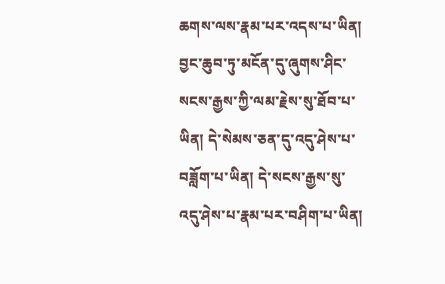ཆགས་ལས་རྣམ་པར་འདས་པ་ཡིན། བྱང་ཆུབ་ཏུ་མངོན་དུ་ཞུགས་ཤིང་སངས་རྒྱས་ཀྱི་ལམ་རྗེས་སུ་ཐོབ་པ་ཡིན། དེ་སེམས་ཅན་དུ་འདུ་ཤེས་པ་བཟློག་པ་ཡིན། དེ་སངས་རྒྱས་སུ་འདུ་ཤེས་པ་རྣམ་པར་བཤིག་པ་ཡིན།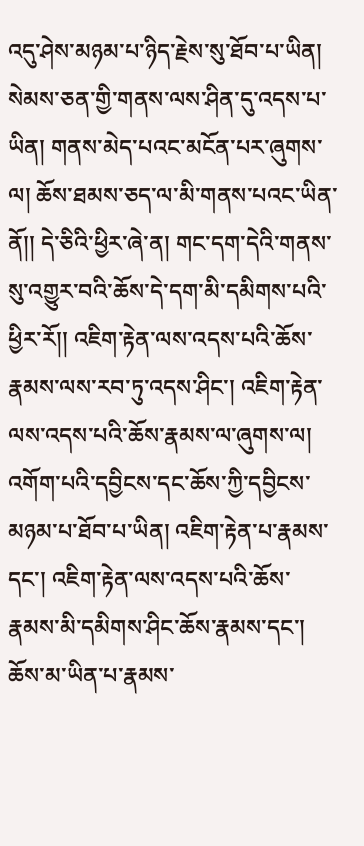འདུ་ཤེས་མཉམ་པ་ཉིད་རྗེས་སུ་ཐོབ་པ་ཡིན། སེམས་ཅན་གྱི་གནས་ལས་ཤིན་དུ་འདས་པ་ཡིན། གནས་མེད་པའང་མངོན་པར་ཞུགས་ལ། ཆོས་ཐམས་ཅད་ལ་མི་གནས་པའང་ཡིན་ནོ།། དེ་ཅིའི་ཕྱིར་ཞེ་ན། གང་དག་དེའི་གནས་སུ་འགྱུར་བའི་ཆོས་དེ་དག་མི་དམིགས་པའི་ཕྱིར་རོ།། འཇིག་རྟེན་ལས་འདས་པའི་ཆོས་རྣམས་ལས་རབ་ཏུ་འདས་ཤིང་། འཇིག་རྟེན་ལས་འདས་པའི་ཆོས་རྣམས་ལ་ཞུགས་ལ། འགོག་པའི་དབྱིངས་དང་ཆོས་ཀྱི་དབྱིངས་མཉམ་པ་ཐོབ་པ་ཡིན། འཇིག་རྟེན་པ་རྣམས་དང་། འཇིག་རྟེན་ལས་འདས་པའི་ཆོས་རྣམས་མི་དམིགས་ཤིང་ཆོས་རྣམས་དང་། ཆོས་མ་ཡིན་པ་རྣམས་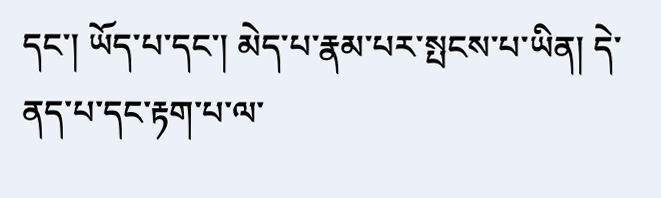དང་། ཡོད་པ་དང་། མེད་པ་རྣམ་པར་སྤངས་པ་ཡིན། དེ་ནད་པ་དང་རྟག་པ་ལ་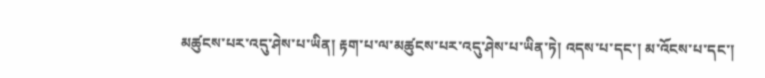མཚུངས་པར་འདུ་ཤེས་པ་ཡིན། རྟག་པ་ལ་མཚུངས་པར་འདུ་ཤེས་པ་ཡིན་ཏེ། འདས་པ་དང་། མ་འོངས་པ་དང་།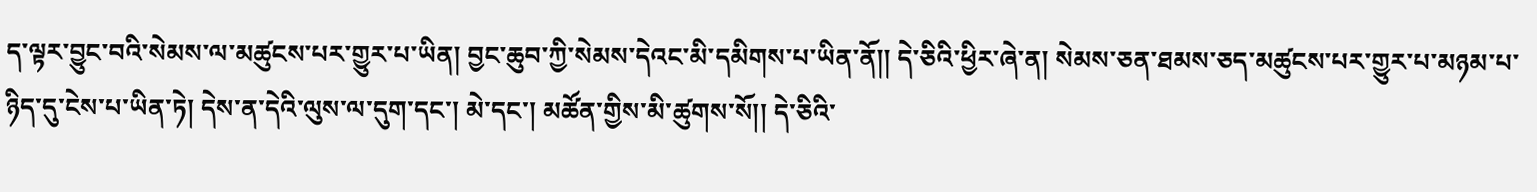ད་ལྟར་བྱུང་བའི་སེམས་ལ་མཚུངས་པར་གྱུར་པ་ཡིན། བྱང་ཆུབ་ཀྱི་སེམས་དེའང་མི་དམིགས་པ་ཡིན་ནོ།། དེ་ཅིའི་ཕྱིར་ཞེ་ན། སེམས་ཅན་ཐམས་ཅད་མཚུངས་པར་གྱུར་པ་མཉམ་པ་ཉིད་དུ་ངེས་པ་ཡིན་ཏེ། དེས་ན་དེའི་ལུས་ལ་དུག་དང་། མེ་དང་། མཚོན་གྱིས་མི་ཚུགས་སོ།། དེ་ཅིའི་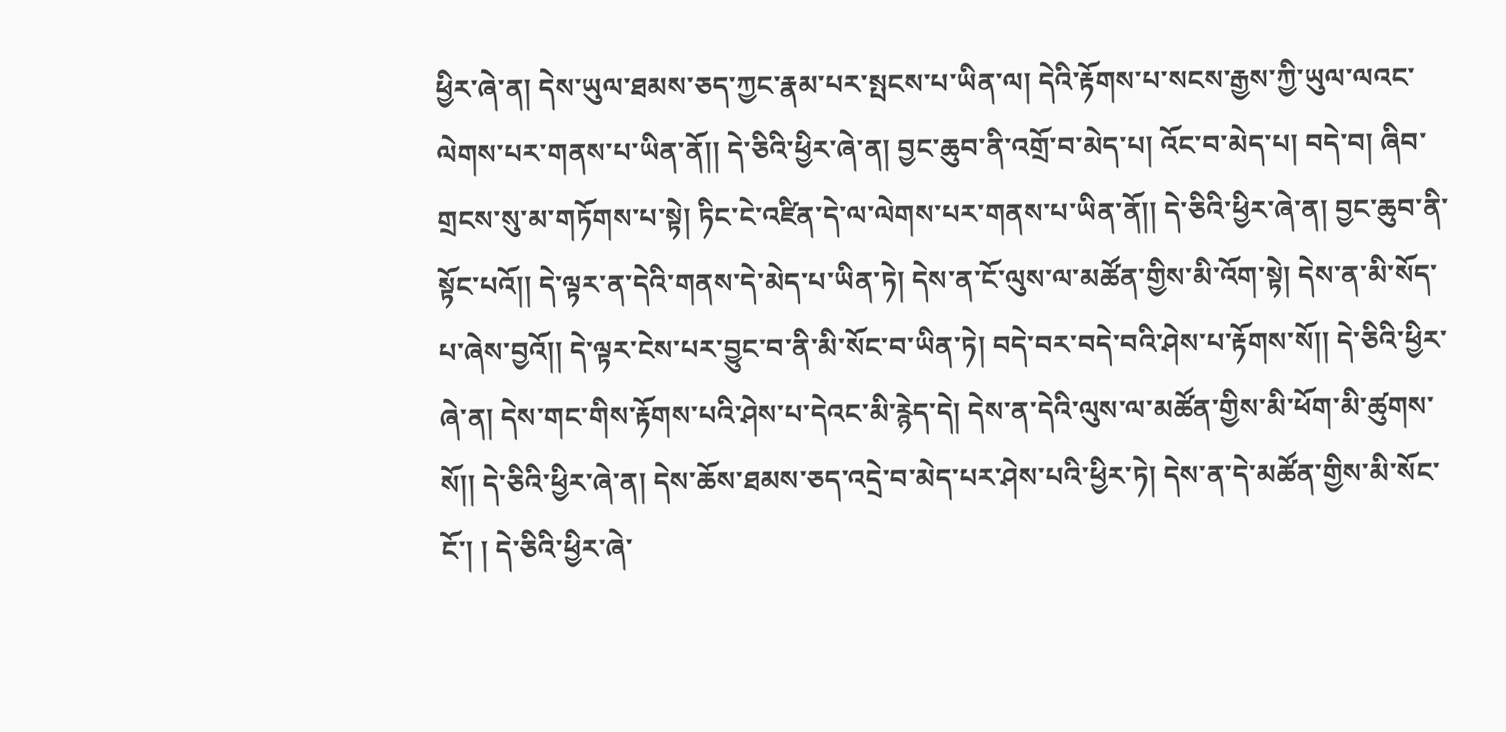ཕྱིར་ཞེ་ན། དེས་ཡུལ་ཐམས་ཅད་ཀྱང་རྣམ་པར་སྤངས་པ་ཡིན་ལ། དེའི་རྟོགས་པ་སངས་རྒྱས་ཀྱི་ཡུལ་ལའང་ལེགས་པར་གནས་པ་ཡིན་ནོ།། དེ་ཅིའི་ཕྱིར་ཞེ་ན། བྱང་ཆུབ་ནི་འགྲོ་བ་མེད་པ། འོང་བ་མེད་པ། བདེ་བ། ཞིབ་གྲངས་སུ་མ་གཏོགས་པ་སྟེ། ཏིང་ངེ་འཛིན་དེ་ལ་ལེགས་པར་གནས་པ་ཡིན་ནོ།། དེ་ཅིའི་ཕྱིར་ཞེ་ན། བྱང་ཆུབ་ནི་སྟོང་པའོ།། དེ་ལྟར་ན་དེའི་གནས་དེ་མེད་པ་ཡིན་ཏེ། དེས་ན་ངོ་ལུས་ལ་མཚོན་གྱིས་མི་འོག་སྟེ། དེས་ན་མི་སོད་པ་ཞེས་བྱའོ།། དེ་ལྟར་ངེས་པར་བྱུང་བ་ནི་མི་སོང་བ་ཡིན་ཏེ། བདེ་བར་བདེ་བའི་ཤེས་པ་རྟོགས་སོ།། དེ་ཅིའི་ཕྱིར་ཞེ་ན། དེས་གང་གིས་རྟོགས་པའི་ཤེས་པ་དེའང་མི་རྙེད་དེ། དེས་ན་དེའི་ལུས་ལ་མཚོན་གྱིས་མི་ཕོག་མི་ཚུགས་སོ།། དེ་ཅིའི་ཕྱིར་ཞེ་ན། དེས་ཆོས་ཐམས་ཅད་འདྲེ་བ་མེད་པར་ཤེས་པའི་ཕྱིར་ཏེ། དེས་ན་དེ་མཚོན་གྱིས་མི་སོང་ངོ་། ། དེ་ཅིའི་ཕྱིར་ཞེ་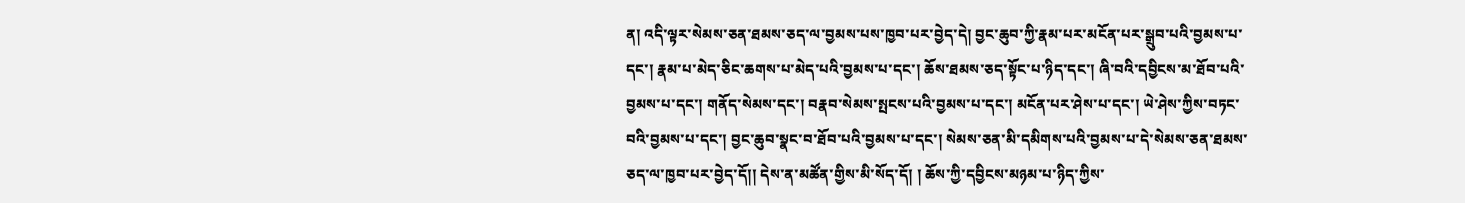ན། འདི་ལྟར་སེམས་ཅན་ཐམས་ཅད་ལ་བྱམས་པས་ཁྱབ་པར་བྱེད་དེ། བྱང་ཆུབ་ཀྱི་རྣམ་པར་མངོན་པར་སྒྲུབ་པའི་བྱམས་པ་དང་། རྣམ་པ་མེད་ཅིང་ཆགས་པ་མེད་པའི་བྱམས་པ་དང་། ཆོས་ཐམས་ཅད་སྟོང་པ་ཉིད་དང་། ཞི་བའི་དབྱིངས་མ་ཐོབ་པའི་བྱམས་པ་དང་། གནོད་སེམས་དང་། བརྣབ་སེམས་སྤངས་པའི་བྱམས་པ་དང་། མངོན་པར་ཤེས་པ་དང་། ཡེ་ཤེས་ཀྱིས་བཏང་བའི་བྱམས་པ་དང་། བྱང་ཆུབ་སྣང་བ་ཐོབ་པའི་བྱམས་པ་དང་། སེམས་ཅན་མི་དམིགས་པའི་བྱམས་པ་དེ་སེམས་ཅན་ཐམས་ཅད་ལ་ཁྱབ་པར་བྱེད་དོ།། དེས་ན་མཚོན་གྱིས་མི་སོད་དོ། ། ཆོས་ཀྱི་དབྱིངས་མཉམ་པ་ཉིད་ཀྱིས་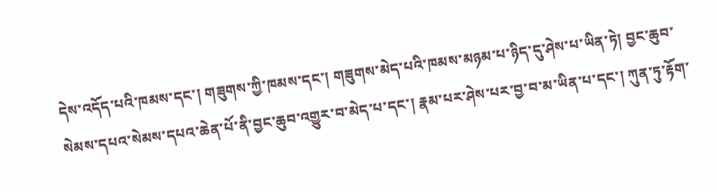དེས་འདོད་པའི་ཁམས་དང་། གཟུགས་ཀྱི་ཁམས་དང་། གཟུགས་མེད་པའི་ཁམས་མཉམ་པ་ཉིད་དུ་ཤེས་པ་ཡིན་ཏེ། བྱང་ཆུབ་སེམས་དཔའ་སེམས་དཔའ་ཆེན་པོ་ནི་བྱང་ཆུབ་འགྱུར་བ་མེད་པ་དང་། རྣམ་པར་ཤེས་པར་བྱ་བ་མ་ཡིན་པ་དང་། ཀུན་ཏུ་རྟོག་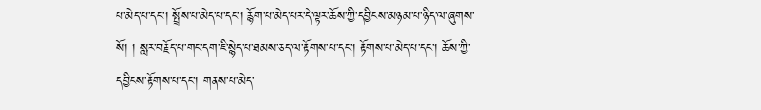པ་མེད་པ་དང་། སྤྲོས་པ་མེད་པ་དང་། རྙོག་པ་མེད་པར་དེ་ལྟར་ཆོས་ཀྱི་དབྱིངས་མཉམ་པ་ཉིད་ལ་ཞུགས་སོ། ། སླར་བརྗོད་པ་གང་དག་ཇི་སྙེད་པ་ཐམས་ཅད་ལ་རྟོགས་པ་དང་། རྟོགས་པ་མེད་པ་དང་། ཆོས་ཀྱི་དབྱིངས་རྟོགས་པ་དང་། གནས་པ་མེད་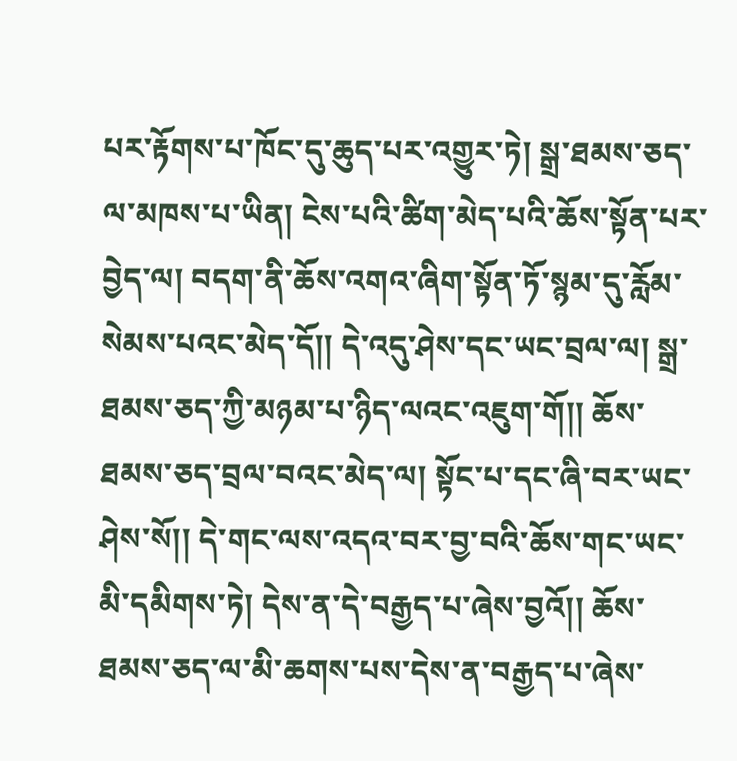པར་རྟོགས་པ་ཁོང་དུ་ཆུད་པར་འགྱུར་ཏེ། སྒྲ་ཐམས་ཅད་ལ་མཁས་པ་ཡིན། ངེས་པའི་ཚིག་མེད་པའི་ཆོས་སྟོན་པར་བྱེད་ལ། བདག་ནི་ཆོས་འགའ་ཞིག་སྟོན་ཏོ་སྙམ་དུ་རློམ་སེམས་པའང་མེད་དོ།། དེ་འདུ་ཤེས་དང་ཡང་བྲལ་ལ། སྒྲ་ཐམས་ཅད་ཀྱི་མཉམ་པ་ཉིད་ལའང་འཇུག་གོ།། ཆོས་ཐམས་ཅད་བྲལ་བའང་མེད་ལ། སྟོང་པ་དང་ཞི་བར་ཡང་ཤེས་སོ།། དེ་གང་ལས་འདའ་བར་བྱ་བའི་ཆོས་གང་ཡང་མི་དམིགས་ཏེ། དེས་ན་དེ་བརྒྱད་པ་ཞེས་བྱའོ།། ཆོས་ཐམས་ཅད་ལ་མི་ཆགས་པས་དེས་ན་བརྒྱད་པ་ཞེས་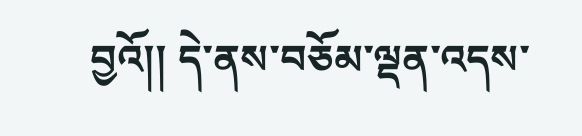བྱའོ།། དེ་ནས་བཅོམ་ལྡན་འདས་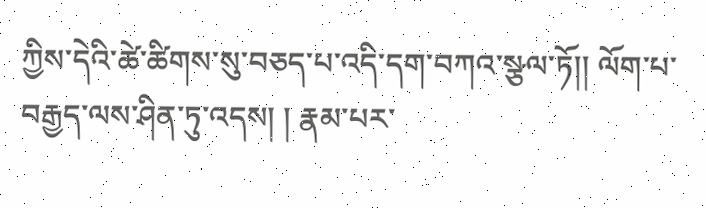ཀྱིས་དེའི་ཚེ་ཚིགས་སུ་བཅད་པ་འདི་དག་བཀའ་སྩལ་ཏོ།། ལོག་པ་བརྒྱད་ལས་ཤིན་ཏུ་འདས། ། རྣམ་པར་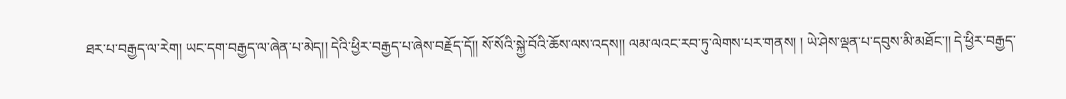ཐར་པ་བརྒྱད་ལ་རེག། ཡང་དག་བརྒྱད་ལ་ཞེན་པ་མེད།། དེའི་ཕྱིར་བརྒྱད་པ་ཞེས་བརྗོད་དོ།། སོ་སོའི་སྐྱེ་བོའི་ཆོས་ལས་འདས།། ལམ་ལའང་རབ་ཏུ་ལེགས་པར་གནས། ། ཡེ་ཤེས་ལྡན་པ་དབུས་མི་མཐོང་།། དེ་ཕྱིར་བརྒྱད་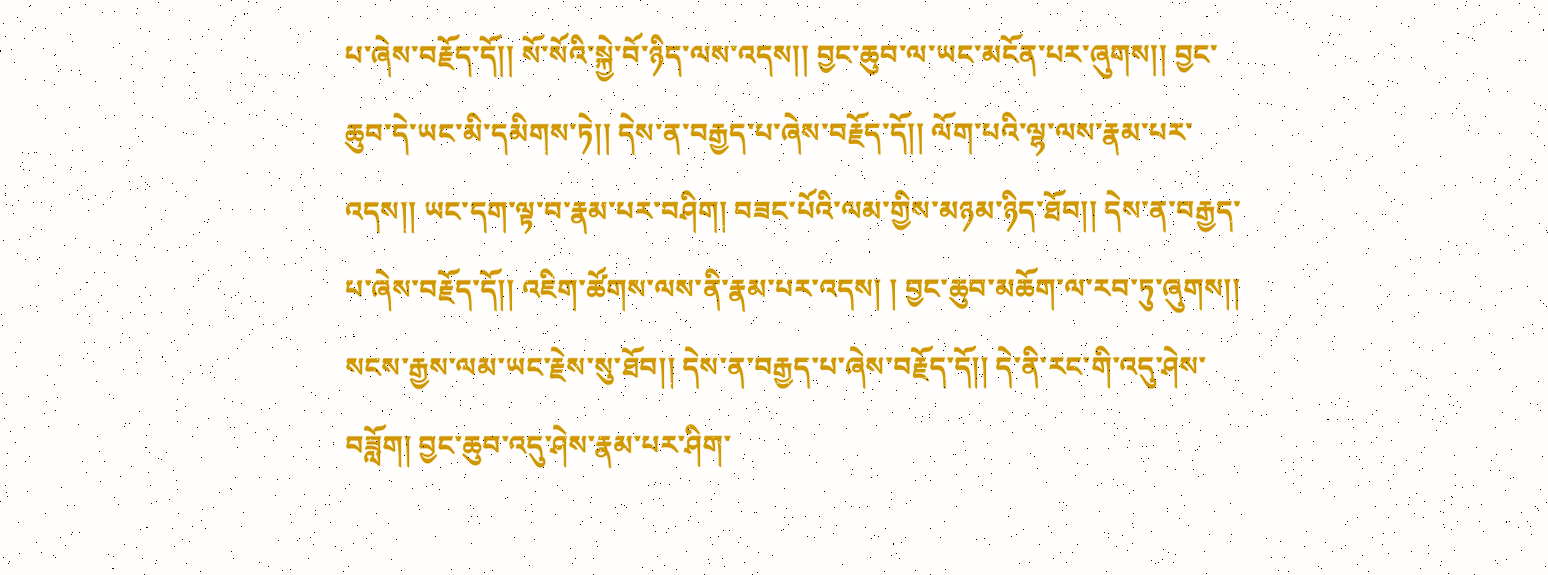པ་ཞེས་བརྗོད་དོ།། སོ་སོའི་སྐྱེ་བོ་ཉིད་ལས་འདས།། བྱང་ཆུབ་ལ་ཡང་མངོན་པར་ཞུགས།། བྱང་ཆུབ་དེ་ཡང་མི་དམིགས་ཏེ།། དེས་ན་བརྒྱད་པ་ཞེས་བརྗོད་དོ།། ལོག་པའི་ལྷ་ལས་རྣམ་པར་འདས།། ཡང་དག་ལྟ་བ་རྣམ་པར་བཤིག། བཟང་པོའི་ལམ་གྱིས་མཉམ་ཉིད་ཐོབ།། དེས་ན་བརྒྱད་པ་ཞེས་བརྗོད་དོ།། འཇིག་ཚོགས་ལས་ནི་རྣམ་པར་འདས། ། བྱང་ཆུབ་མཆོག་ལ་རབ་ཏུ་ཞུགས།། སངས་རྒྱས་ལམ་ཡང་རྗེས་སུ་ཐོབ།། དེས་ན་བརྒྱད་པ་ཞེས་བརྗོད་དོ།། དེ་ནི་རང་གི་འདུ་ཤེས་བཟློག། བྱང་ཆུབ་འདུ་ཤེས་རྣམ་པར་ཤིག་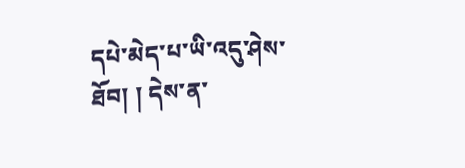དཔེ་མེད་པ་ཡི་འདུ་ཤེས་ཐོབ། ། དེས་ན་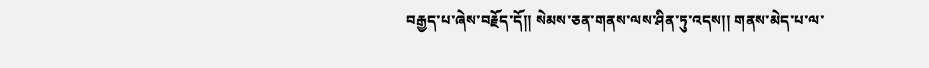བརྒྱད་པ་ཞེས་བརྗོད་དོ།། སེམས་ཅན་གནས་ལས་ཤིན་ཏུ་འདས།། གནས་མེད་པ་ལ་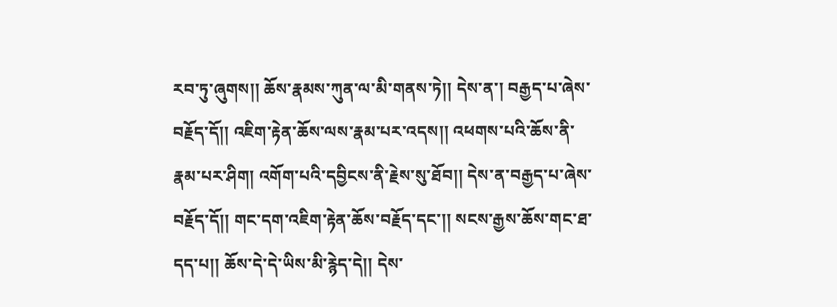རབ་ཏུ་ཞུགས།། ཆོས་རྣམས་ཀུན་ལ་མི་གནས་ཏེ།། དེས་ན་། བརྒྱད་པ་ཞེས་བརྗོད་དོ།། འཇིག་རྟེན་ཆོས་ལས་རྣམ་པར་འདས།། འཕགས་པའི་ཆོས་ནི་རྣམ་པར་ཤིག། འགོག་པའི་དབྱིངས་ནི་རྗེས་སུ་ཐོབ།། དེས་ན་བརྒྱད་པ་ཞེས་བརྗོད་དོ།། གང་དག་འཇིག་རྟེན་ཆོས་བརྗོད་དང་།། སངས་རྒྱས་ཆོས་གང་ཐ་དད་པ།། ཆོས་དེ་དེ་ཡིས་མི་རྙེད་དེ།། དེས་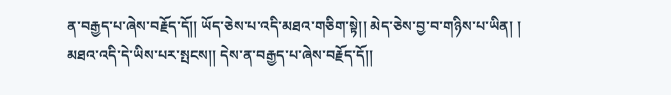ན་བརྒྱད་པ་ཞེས་བརྗོད་དོ།། ཡོད་ཅེས་པ་འདི་མཐའ་གཅིག་སྟེ།། མེད་ཅེས་བྱ་བ་གཉིས་པ་ཡིན། ། མཐའ་འདི་དེ་ཡིས་པར་སྤངས།། དེས་ན་བརྒྱད་པ་ཞེས་བརྗོད་དོ།།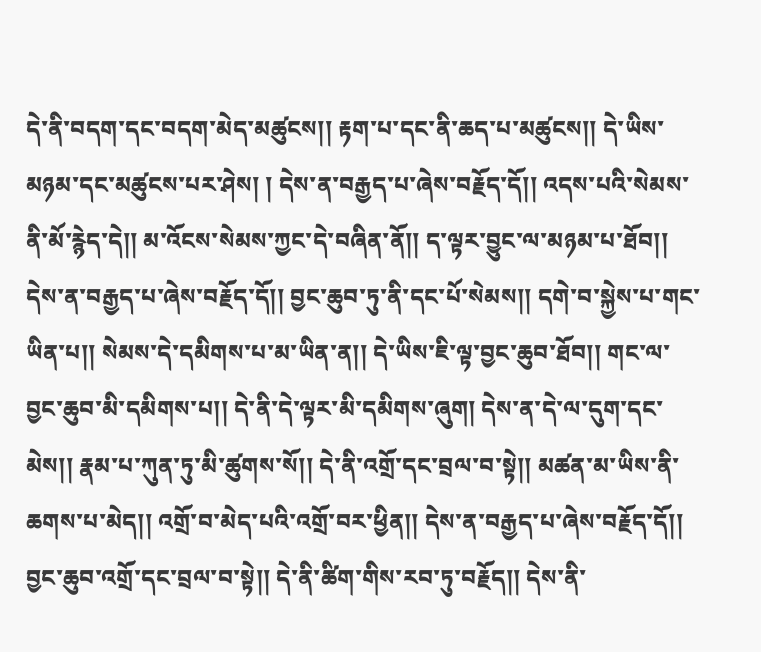དེ་ནི་བདག་དང་བདག་མེད་མཚུངས།། རྟག་པ་དང་ནི་ཆད་པ་མཚུངས།། དེ་ཡིས་མཉམ་དང་མཚུངས་པར་ཤེས། ། དེས་ན་བརྒྱད་པ་ཞེས་བརྗོད་དོ།། འདས་པའི་སེམས་ནི་མོ་རྙེད་དེ།། མ་འོངས་སེམས་ཀྱང་དེ་བཞིན་ནོ།། ད་ལྟར་བྱུང་ལ་མཉམ་པ་ཐོབ།། དེས་ན་བརྒྱད་པ་ཞེས་བརྗོད་དོ།། བྱང་ཆུབ་ཏུ་ནི་དང་པོ་སེམས།། དགེ་བ་སྐྱེས་པ་གང་ཡིན་པ།། སེམས་དེ་དམིགས་པ་མ་ཡིན་ན།། དེ་ཡིས་ཇི་ལྟ་བྱང་ཆུབ་ཐོབ།། གང་ལ་བྱང་ཆུབ་མི་དམིགས་པ།། དེ་ནི་དེ་ལྟར་མི་དམིགས་ཞུག། དེས་ན་དེ་ལ་དུག་དང་མེས།། རྣམ་པ་ཀུན་ཏུ་མི་ཚུགས་སོ།། དེ་ནི་འགྲོ་དང་བྲལ་བ་སྟེ།། མཚན་མ་ཡིས་ནི་ཆགས་པ་མེད།། འགྲོ་བ་མེད་པའི་འགྲོ་བར་ཕྱིན།། དེས་ན་བརྒྱད་པ་ཞེས་བརྗོད་དོ།། བྱང་ཆུབ་འགྲོ་དང་བྲལ་བ་སྟེ།། དེ་ནི་ཚིག་གིས་རབ་ཏུ་བརྗོད།། དེས་ནི་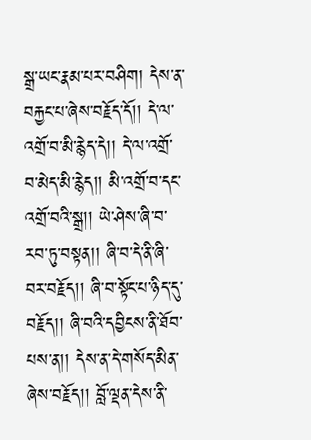སྒྲ་ཡང་རྣམ་པར་བཤིག། དེས་ན་བརྐྱང་པ་ཞེས་བརྗོད་དོ།། དེ་ལ་འགྲོ་བ་མི་རྙེད་དེ།། དེ་ལ་འགྲོ་བ་མེད་མི་རྙེད།། མི་འགྲོ་བ་དང་འགྲོ་བའི་སྒྲ།། ཡེ་ཤེས་ཞི་བ་རབ་ཏུ་བསྟན།། ཞི་བ་དེ་ནི་ཞི་བར་བརྗོད།། ཞི་བ་སྟོང་པ་ཉིད་དུ་བརྗོད།། ཞི་བའི་དབྱིངས་ནི་ཐོབ་པས་ན།། དེས་ན་དེ་གསོད་མིན་ཞེས་བརྗོད།། བློ་ལྡན་དེས་ནི་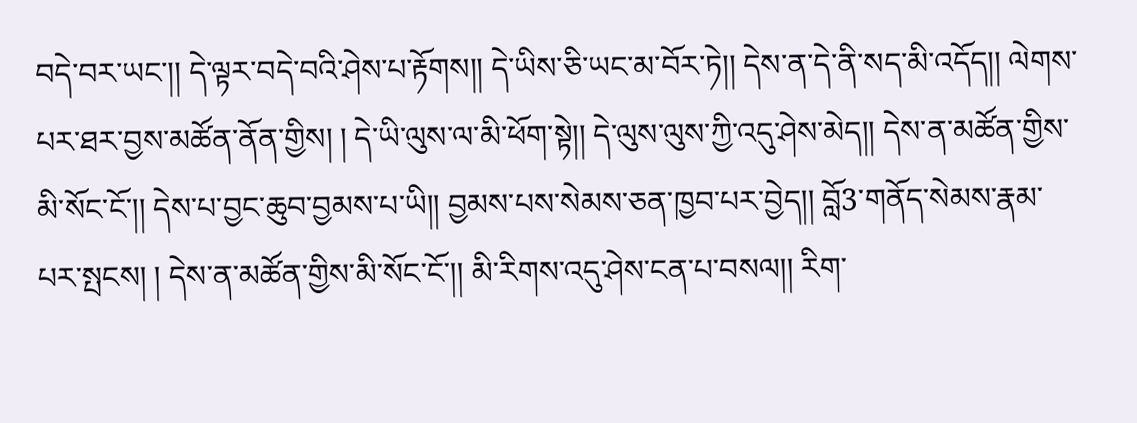བདེ་བར་ཡང་།། དེ་ལྟར་བདེ་བའི་ཤེས་པ་རྟོགས།། དེ་ཡིས་ཅི་ཡང་མ་བོར་ཏེ།། དེས་ན་དེ་ནི་སད་མི་འདོད།། ལེགས་པར་ཐར་བྱས་མཚོན་ནོན་གྱིས། ། དེ་ཡི་ལུས་ལ་མི་ཕོག་སྟེ།། དེ་ལུས་ལུས་ཀྱི་འདུ་ཤེས་མེད།། དེས་ན་མཚོན་གྱིས་མི་སོང་ངོ་།། དེས་པ་བྱང་ཆུབ་བྱམས་པ་ཡི།། བྱམས་པས་སེམས་ཅན་ཁྱབ་པར་བྱེད།། བློ3་གནོད་སེམས་རྣམ་པར་སྤངས། ། དེས་ན་མཚོན་གྱིས་མི་སོང་ངོ་།། མི་རིགས་འདུ་ཤེས་ངན་པ་བསལ།། རིག་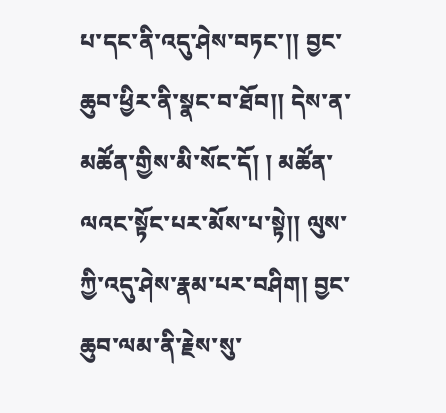པ་དང་ནི་འདུ་ཤེས་བཏང་།། བྱང་ཆུབ་ཕྱིར་ནི་སྣང་བ་ཐོབ།། དེས་ན་མཚོན་གྱིས་མི་སོང་དོ། ། མཚོན་ལའང་སྟོང་པར་མོས་པ་སྟེ།། ལུས་ཀྱི་འདུ་ཤེས་རྣམ་པར་བཤིག། བྱང་ཆུབ་ལམ་ནི་རྗེས་སུ་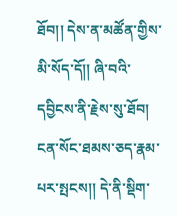ཐོབ།། དེས་ན་མཚོན་གྱིས་མི་སོད་དོ།། ཞི་བའི་དབྱིངས་ནི་རྗེས་སུ་ཐོབ། ངན་སོང་ཐམས་ཅད་རྣམ་པར་སྤངས།། དེ་ནི་སྡིག་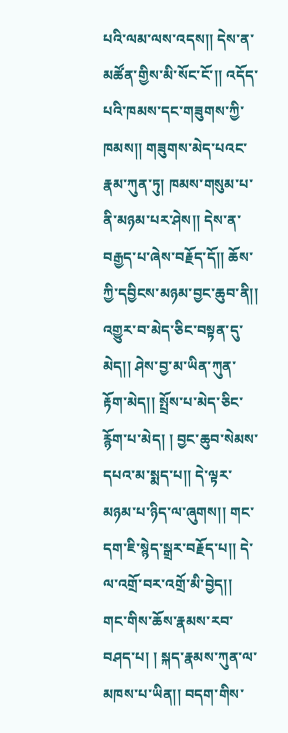པའི་ལམ་ལས་འདས།། དེས་ན་མཚོན་གྱིས་མི་སོང་ངོ་།། འདོད་པའི་ཁམས་དང་གཟུགས་ཀྱི་ཁམས།། གཟུགས་མེད་པའང་རྣམ་ཀུན་ཏུ། ཁམས་གསུམ་པ་ནི་མཉམ་པར་ཤེས།། དེས་ན་བརྒྱད་པ་ཞེས་བརྗོད་དོ།། ཆོས་ཀྱི་དབྱིངས་མཉམ་བྱང་ཆུབ་ནི།། འགྱུར་བ་མེད་ཅིང་བསྟན་དུ་མེད།། ཤེས་བྱ་མ་ཡིན་ཀུན་རྟོག་མེད།། སྤྲོས་པ་མེད་ཅིང་རྙོག་པ་མེད། ། བྱང་ཆུབ་སེམས་དཔའ་མ་སྨད་པ།། དེ་ལྟར་མཉམ་པ་ཉིད་ལ་ཞུགས།། གང་དག་ཇི་སྙེད་སྒྲར་བརྗོད་པ།། དེ་ལ་འགྲོ་བར་འགྲོ་མི་བྱེད།། གང་གིས་ཆོས་རྣམས་རབ་བཤད་པ། ། སྐད་རྣམས་ཀུན་ལ་མཁས་པ་ཡིན།། བདག་གིས་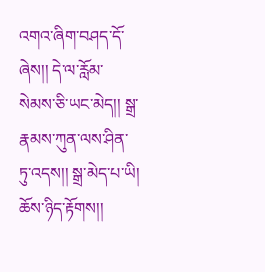འགའ་ཞིག་བཤད་དོ་ཞེས།། དེ་ལ་རློམ་སེམས་ཅི་ཡང་མེད།། སྒྲ་རྣམས་ཀུན་ལས་ཤིན་ཏུ་འདས།། སྒྲ་མེད་པ་ཡི། ཆོས་ཉིད་རྟོགས།།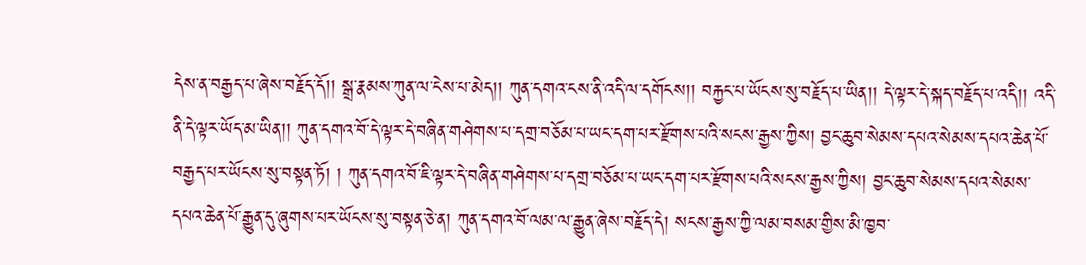དེས་ན་བརྒྱད་པ་ཞེས་བརྗོད་དོ།། སྒྲ་རྣམས་ཀུན་ལ་ངེས་པ་མེད།། ཀུན་དགའ་ངས་ནི་འདི་ལ་དགོངས།། བརྐྱང་པ་ཡོངས་སུ་བརྗོད་པ་ཡིན།། དེ་ལྟར་དེ་སྐད་བརྗོད་པ་འདི།། འདི་ནི་དེ་ལྟར་ཡོད་མ་ཡིན།། ཀུན་དགའ་བོ་དེ་ལྟར་དེ་བཞིན་གཤེགས་པ་དགྲ་བཅོམ་པ་ཡང་དག་པར་རྫོགས་པའི་སངས་རྒྱས་ཀྱིས། བྱང་ཆུབ་སེམས་དཔའ་སེམས་དཔའ་ཆེན་པོ་བརྒྱད་པར་ཡོངས་སུ་བསྟན་ཏོ། ། ཀུན་དགའ་བོ་ཇི་ལྟར་དེ་བཞིན་གཤེགས་པ་དགྲ་བཅོམ་པ་ཡང་དག་པར་རྫོགས་པའི་སངས་རྒྱས་ཀྱིས། བྱང་ཆུབ་སེམས་དཔའ་སེམས་དཔའ་ཆེན་པོ་རྒྱུན་དུ་ཞུགས་པར་ཡོངས་སུ་བསྟན་ཅེ་ན། ཀུན་དགའ་བོ་ལམ་ལ་རྒྱུན་ཞེས་བརྗོད་དེ། སངས་རྒྱས་ཀྱི་ལམ་བསམ་གྱིས་མི་ཁྱབ་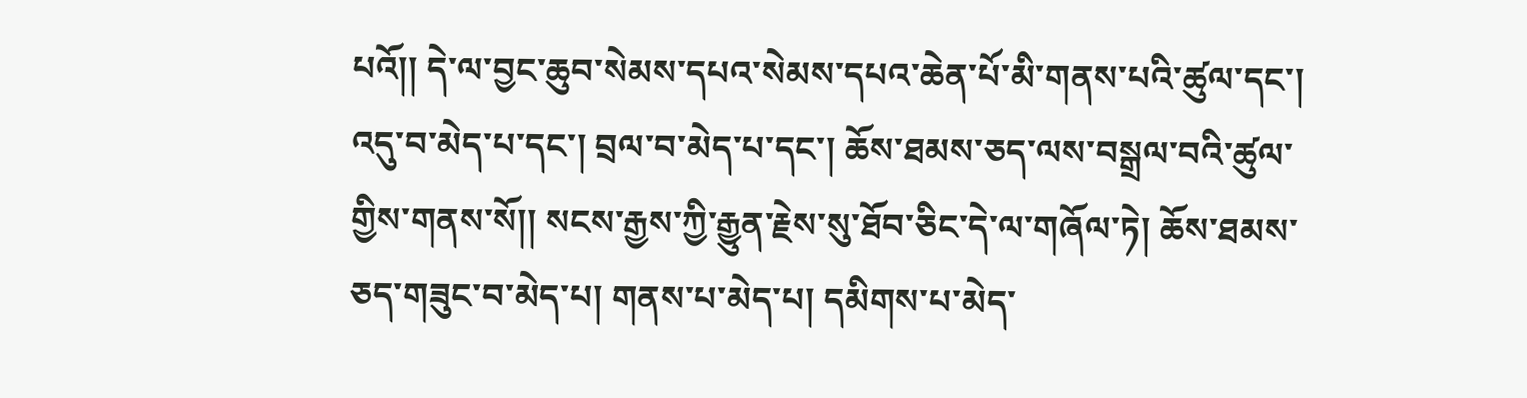པའོ།། དེ་ལ་བྱང་ཆུབ་སེམས་དཔའ་སེམས་དཔའ་ཆེན་པོ་མི་གནས་པའི་ཚུལ་དང་། འདུ་བ་མེད་པ་དང་། བྲལ་བ་མེད་པ་དང་། ཆོས་ཐམས་ཅད་ལས་བསྒྲལ་བའི་ཚུལ་གྱིས་གནས་སོ།། སངས་རྒྱས་ཀྱི་རྒྱུན་རྗེས་སུ་ཐོབ་ཅིང་དེ་ལ་གཞོལ་ཏེ། ཆོས་ཐམས་ཅད་གཟུང་བ་མེད་པ། གནས་པ་མེད་པ། དམིགས་པ་མེད་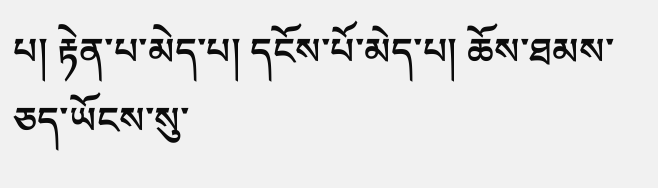པ། རྟེན་པ་མེད་པ། དངོས་པོ་མེད་པ། ཆོས་ཐམས་ཅད་ཡོངས་སུ་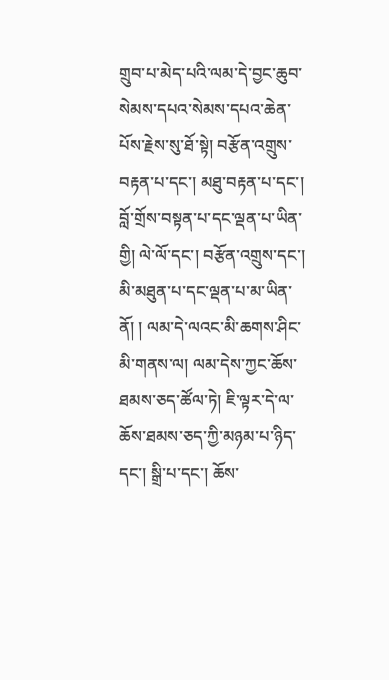གྲུབ་པ་མེད་པའི་ལམ་དེ་བྱང་ཆུབ་སེམས་དཔའ་སེམས་དཔའ་ཆེན་པོས་རྗེས་སུ་ཐོ་སྟེ། བརྩོན་འགྲུས་བརྟན་པ་དང་། མཐུ་བརྟན་པ་དང་། བློ་གྲོས་བསྟན་པ་དང་ལྡན་པ་ཡིན་གྱི། ལེ་ལོ་དང་། བརྩོན་འགྲུས་དང་། མི་མཐུན་པ་དང་ལྡན་པ་མ་ཡིན་ནོ། ། ལམ་དེ་ལའང་མི་ཆགས་ཤིང་མི་གནས་ལ། ལམ་དེས་ཀྱང་ཆོས་ཐམས་ཅད་ཚོལ་ཏེ། ཇི་ལྟར་དེ་ལ་ཆོས་ཐམས་ཅད་ཀྱི་མཉམ་པ་ཉིད་དང་། སྒྲི་པ་དང་། ཆོས་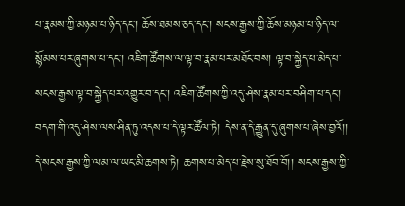པ་རྣམས་ཀྱི་མཉམ་པ་ཉིད་དང་། ཆོས་ཐམས་ཅད་དང་། སངས་རྒྱས་ཀྱི་ཆོས་མཉམ་པ་ཉིད་ལ་སྙོམས་པར་ཞུགས་པ་དང་། འཇིག་ཚོགས་ལ་ལྟ་བ་རྣམ་པར་མཐོང་བས། ལྟ་བ་སྐྱེད་པ་མེད་པ་སངས་རྒྱས་ལྟ་བ་སྐྱེད་པར་འགྱུར་བ་དང་། འཇིག་ཚོགས་ཀྱི་འདུ་ཤེས་རྣམ་པར་བཤིག་པ་དང་། བདག་གི་འདུ་ཤེས་ལས་ཤིན་ཏུ་འདས་པ་དེ་ལྟར་ཚོལ་ཏེ། དེས་ན་དེ་རྒྱུན་དུ་ཞུགས་པ་ཞེས་བྱའོ།། དེ་སངས་རྒྱས་ཀྱི་ལམ་ལ་ཡང་མི་ཆགས་ཏེ། ཆགས་པ་མེད་པ་རྗེས་སུ་ཐོབ་བོ།། སངས་རྒྱས་ཀྱི་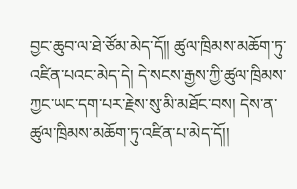བྱང་ཆུབ་ལ་ཐེ་ཙོམ་མེད་དོ།། ཚུལ་ཁྲིམས་མཆོག་ཏུ་འཛིན་པའང་མེད་དེ། དེ་སངས་རྒྱས་ཀྱི་ཚུལ་ཁྲིམས་ཀྱང་ཡང་དག་པར་རྗེས་སུ་མི་མཐོང་བས། དེས་ན་ཚུལ་ཁྲིམས་མཆོག་ཏུ་འཛིན་པ་མེད་དོ།།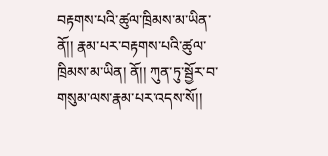བརྟགས་པའི་ཚུལ་ཁྲིམས་མ་ཡིན་ནོ།། རྣམ་པར་བརྟགས་པའི་ཚུལ་ཁྲིམས་མ་ཡིན། ནོ།། ཀུན་ཏུ་སྦྱོར་བ་གསུམ་ལས་རྣམ་པར་འདས་སོ།།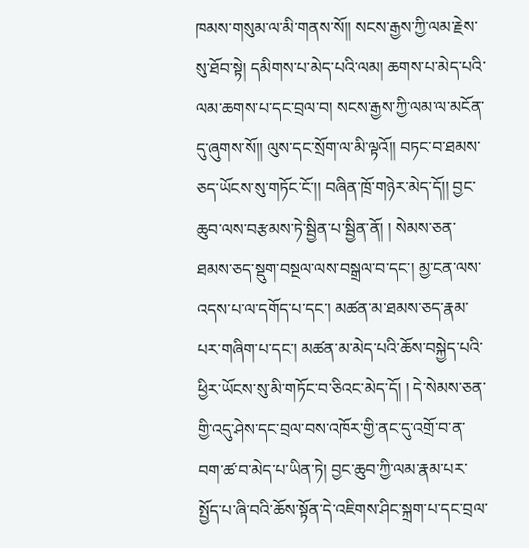ཁམས་གསུམ་ལ་མི་གནས་སོ།། སངས་རྒྱས་ཀྱི་ལམ་རྗེས་སུ་ཐོབ་སྟེ། དམིགས་པ་མེད་པའི་ལམ། ཆགས་པ་མེད་པའི་ལམ་ཆགས་པ་དང་བྲལ་བ། སངས་རྒྱས་ཀྱི་ལམ་ལ་མངོན་དུ་ཞུགས་སོ།། ལུས་དང་སྲོག་ལ་མི་ལྟའོ།། བཏང་བ་ཐམས་ཅད་ཡོངས་སུ་གཏོང་ངོ་།། བཞིན་ཁྲོ་གཉེར་མེད་དོ།། བྱང་ཆུབ་ལས་བརྩམས་ཏེ་སྦྱིན་པ་སྦྱིན་ནོ། ། སེམས་ཅན་ཐམས་ཅད་སྡུག་བསྔལ་ལས་བསྒྲལ་བ་དང་། མྱ་ངན་ལས་འདས་པ་ལ་དགོད་པ་དང་། མཚན་མ་ཐམས་ཅད་རྣམ་པར་གཞིག་པ་དང་། མཚན་མ་མེད་པའི་ཆོས་བསྐྱེད་པའི་ཕྱིར་ཡོངས་སུ་མི་གཏོང་བ་ཅིའང་མེད་དོ། ། དེ་སེམས་ཅན་གྱི་འདུ་ཤེས་དང་བྲལ་བས་འཁོར་གྱི་ནང་དུ་འགྲོ་བ་ན་བག་ཚ་བ་མེད་པ་ཡིན་ཏེ། བྱང་ཆུབ་ཀྱི་ལམ་རྣམ་པར་སྤྱོད་པ་ཞི་བའི་ཆོས་སྟོན་དེ་འཇིགས་ཤིང་སྐྲག་པ་དང་བྲལ་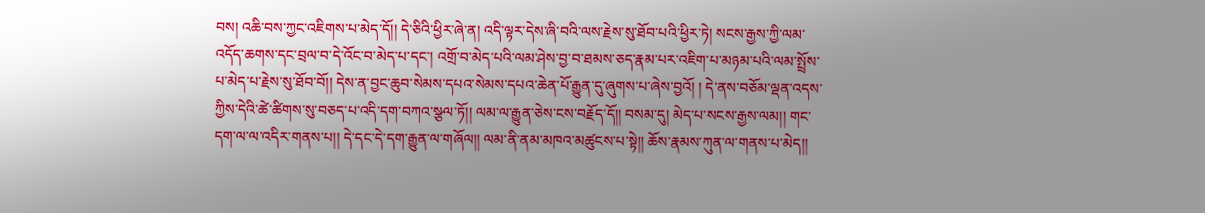བས། འཆི་བས་ཀྱང་འཇིགས་པ་མེད་དོ།། དེ་ཅིའི་ཕྱིར་ཞེ་ན། འདི་ལྟར་དེས་ཞི་བའི་ལས་རྗེས་སུ་ཐོབ་པའི་ཕྱིར་ཏེ། སངས་རྒྱས་ཀྱི་ལམ་འདོད་ཆགས་དང་བྲལ་བ་དེ་འོང་བ་མེད་པ་དང་། འགྲོ་བ་མེད་པའི་ལམ་ཤེས་བྱ་བ་ཐམས་ཅད་རྣམ་པར་འཇིག་པ་མཉམ་པའི་ལམ་སྤྲོས་པ་མེད་པ་རྗེས་སུ་ཐོབ་བོ།། དེས་ན་བྱང་ཆུབ་སེམས་དཔའ་སེམས་དཔའ་ཆེན་པོ་རྒྱུན་དུ་ཞུགས་པ་ཞེས་བྱའོ། ། དེ་ནས་བཅོམ་ལྡན་འདས་ཀྱིས་དེའི་ཚེ་ཚིགས་སུ་བཅད་པ་འདི་དག་བཀའ་སྩལ་ཏོ།། ལམ་ལ་རྒྱུན་ཅེས་ངས་བརྗོད་དོ།། བསམ་དུ། མེད་པ་སངས་རྒྱས་ལམ།། གང་དག་ལ་ལ་འདིར་གནས་པ།། དེ་དང་དེ་དག་རྒྱུན་ལ་གཞོལ།། ལམ་ནི་ནམ་མཁའ་མཚུངས་པ་སྟེ།། ཆོས་རྣམས་ཀུན་ལ་གནས་པ་མེད།།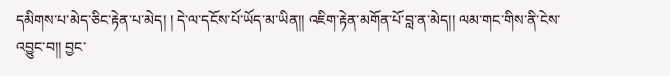དམིགས་པ་མེད་ཅིང་རྟེན་པ་མེད། ། དེ་ལ་དངོས་པོ་ཡོད་མ་ཡིན།། འཇིག་རྟེན་མགོན་པོ་བླ་ན་མེད།། ལམ་གང་གིས་ནི་ངེས་འབྱུང་བ།། བྱང་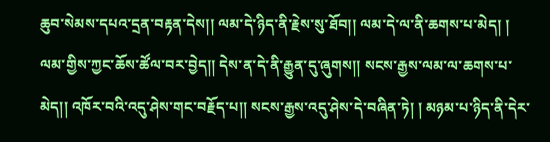ཆུབ་སེམས་དཔའ་དྲན་བརྟན་དེས།། ལམ་དེ་ཉིད་ནི་རྗེས་སུ་ཐོབ།། ལམ་དེ་ལ་ནི་ཆགས་པ་མེད། ། ལམ་གྱིས་ཀྱང་ཆོས་ཚོལ་བར་བྱེད།། དེས་ན་དེ་ནི་རྒྱུན་དུ་ཞུགས།། སངས་རྒྱས་ལམ་ལ་ཆགས་པ་མེད།། འཁོར་བའི་འདུ་ཤེས་གང་བརྗོད་པ།། སངས་རྒྱས་འདུ་ཤེས་དེ་བཞིན་ཏེ། ། མཉམ་པ་ཉིད་ནི་དེར་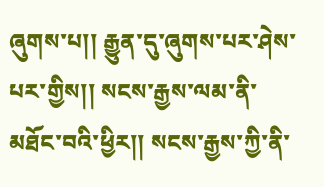ཞུགས་པ།། རྒྱུན་དུ་ཞུགས་པར་ཤེས་པར་གྱིས།། སངས་རྒྱས་ལམ་ནི་མཐོང་བའི་ཕྱིར།། སངས་རྒྱས་ཀྱི་ནི་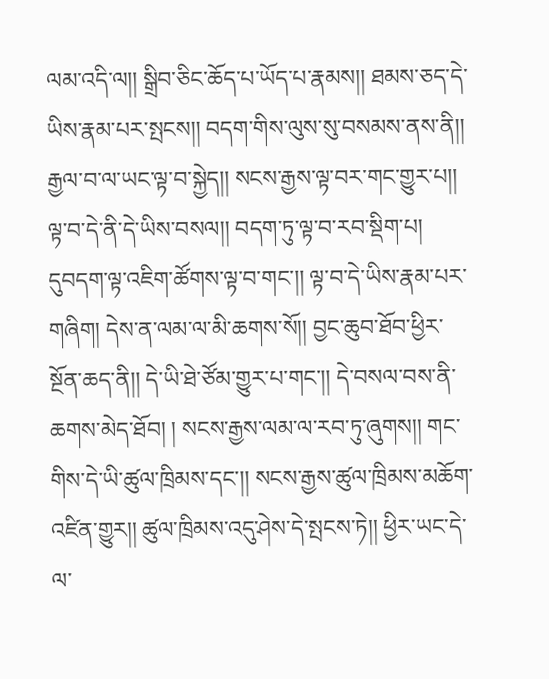ལམ་འདི་ལ།། སྒྲིབ་ཅིང་ཆོད་པ་ཡོད་པ་རྣམས།། ཐམས་ཅད་དེ་ཡིས་རྣམ་པར་སྤངས།། བདག་གིས་ལུས་སུ་བསམས་ནས་ནི།། རྒྱལ་བ་ལ་ཡང་ལྟ་བ་སྐྱེད།། སངས་རྒྱས་ལྟ་བར་གང་གྱུར་པ།། ལྟ་བ་དེ་ནི་དེ་ཡིས་བསལ།། བདག་ཏུ་ལྟ་བ་རབ་སྡིག་པ། དུབདག་ལྟ་འཇིག་ཚོགས་ལྟ་བ་གང་།། ལྟ་བ་དེ་ཡིས་རྣམ་པར་གཞིག། དེས་ན་ལམ་ལ་མི་ཆགས་སོ།། བྱང་ཆུབ་ཐོབ་ཕྱིར་སྔོན་ཆད་ནི།། དེ་ཡི་ཐེ་ཙོམ་གྱུར་པ་གང་།། དེ་བསལ་བས་ནི་ཆགས་མེད་ཐོབ། ། སངས་རྒྱས་ལམ་ལ་རབ་ཏུ་ཞུགས།། གང་གིས་དེ་ཡི་ཚུལ་ཁྲིམས་དང་།། སངས་རྒྱས་ཚུལ་ཁྲིམས་མཆོག་འཛིན་གྱུར།། ཚུལ་ཁྲིམས་འདུ་ཤེས་དེ་སྤངས་ཏེ།། ཕྱིར་ཡང་དེ་ལ་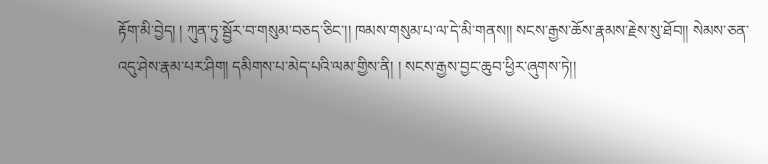རྟོག་མི་བྱེད། ། ཀུན་ཏུ་སྦྱོར་བ་གསུམ་བཅད་ཅིང་།། ཁམས་གསུམ་པ་ལ་དེ་མི་གནས།། སངས་རྒྱས་ཆོས་རྣམས་རྗེས་སུ་ཐོབ།། སེམས་ཅན་འདུ་ཤེས་རྣམ་པར་ཤིག། དམིགས་པ་མེད་པའི་ལམ་གྱིས་ནི། ། སངས་རྒྱས་བྱང་ཆུབ་ཕྱིར་ཞུགས་ཏེ།།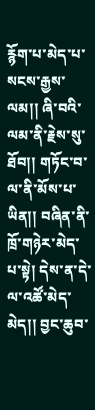རྙོག་པ་མེད་པ་སངས་རྒྱས་ལམ།། ཞི་བའི་ལམ་ནི་རྗེས་སུ་ཐོབ།། གཏོང་བ་ལ་ནི་མོས་པ་ཡིན།། བཞིན་ནི་ཁྲོ་གཉེར་མེད་པ་སྟེ། དེས་ན་དེ་ལ་འཚོ་མེད་མེད།། བྱང་ཆུབ་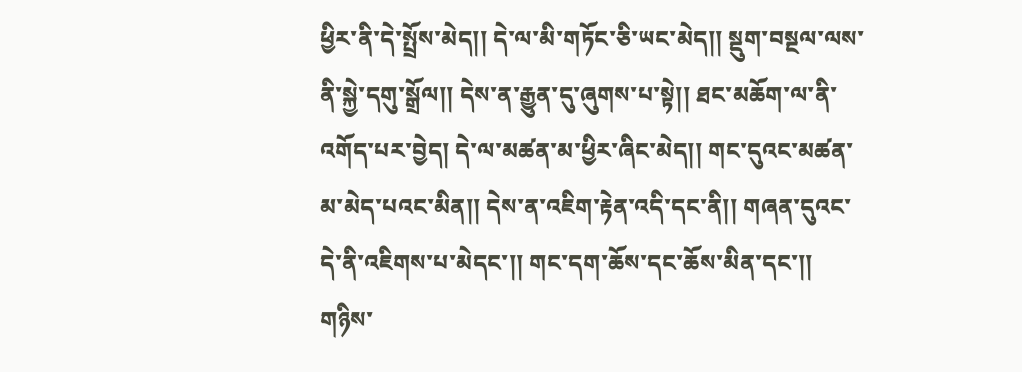ཕྱིར་ནི་དེ་སྤྲོས་མེད།། དེ་ལ་མི་གཏོང་ཅི་ཡང་མེད།། སྡུག་བསྔལ་ལས་ནི་སྐྱེ་དགུ་སྒྲོལ།། དེས་ན་རྒྱུན་དུ་ཞུགས་པ་སྟེ།། ཐང་མཆོག་ལ་ནི་འགོད་པར་བྱེད། དེ་ལ་མཚན་མ་ཕྱིར་ཞིང་མེད།། གང་དུའང་མཚན་མ་མེད་པའང་མིན།། དེས་ན་འཇིག་རྟེན་འདི་དང་ནི།། གཞན་དུའང་དེ་ནི་འཇིགས་པ་མེདང་།། གང་དག་ཆོས་དང་ཆོས་མིན་དང་།། གཉིས་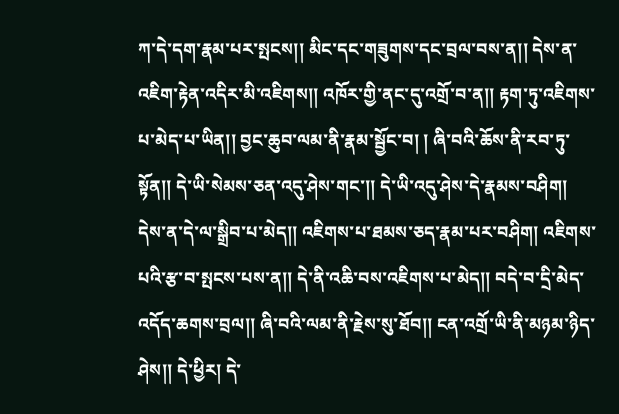ཀ་དེ་དག་རྣམ་པར་སྤངས།། མིང་དང་གཟུགས་དང་བྲལ་བས་ན།། དེས་ན་འཇིག་རྟེན་འདིར་མི་འཇིགས།། འཁོར་གྱི་ནང་དུ་འགྲོ་བ་ན།། རྟག་ཏུ་འཇིགས་པ་མེད་པ་ཡིན།། བྱང་ཆུབ་ལམ་ནི་རྣམ་སྦྱོང་བ། ། ཞི་བའི་ཆོས་ནི་རབ་ཏུ་སྟོན།། དེ་ཡི་སེམས་ཅན་འདུ་ཤེས་གང་།། དེ་ཡི་འདུ་ཤེས་དེ་རྣམས་བཤིག། དེས་ན་དེ་ལ་སྒྲིབ་པ་མེད།། འཇིགས་པ་ཐམས་ཅད་རྣམ་པར་བཤིག། འཇིགས་པའི་རྩ་བ་སྤངས་པས་ན།། དེ་ནི་འཆི་བས་འཇིགས་པ་མེད།། བདེ་བ་དྲི་མེད་འདོད་ཆགས་བྲལ།། ཞི་བའི་ལམ་ནི་རྗེས་སུ་ཐོབ།། ངན་འགྲོ་ཡི་ནི་མཉམ་ཉིད་ཤེས།། དེ་ཕྱིར། དེ་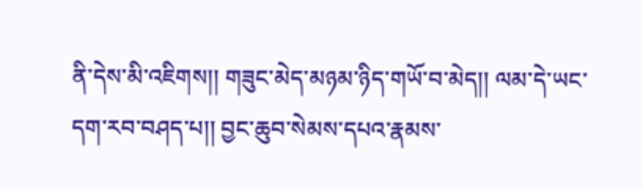ནི་དེས་མི་འཇིགས།། གཟུང་མེད་མཉམ་ཉིད་གཡོ་བ་མེད།། ལམ་དེ་ཡང་དག་རབ་བཤད་པ།། བྱང་ཆུབ་སེམས་དཔའ་རྣམས་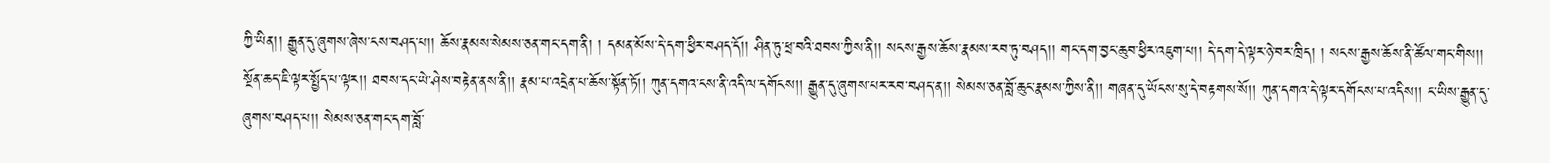ཀྱི་ཡིན།། རྒྱུན་དུ་ཞུགས་ཞེས་ངས་བཤད་པ།། ཆོས་རྣམས་སེམས་ཅན་གང་དག་ནི། ། དམན་མོས་དེ་དག་ཕྱིར་བཤད་དོ།། ཤིན་ཏུ་ཕྲ་བའི་ཐབས་ཀྱིས་ནི།། སངས་རྒྱས་ཆོས་རྣམས་རབ་ཏུ་བཤད།། གང་དག་བྱང་ཆུབ་ཕྱིར་འཇུག་པ།། དེ་དག་དེ་ལྟར་ཉེ་བར་ཁྲིད། ། སངས་རྒྱས་ཆོས་ནི་ཚོལ་གང་གིས།། སྔོན་ཆད་ཇི་ལྟར་སྤྱོད་པ་ལྟར།། ཐབས་དང་ཡེ་ཤེས་བརྟེན་ནས་ནི།། རྣམ་པ་འདྲེན་པ་ཆོས་སྟོན་ཏོ།། ཀུན་དགའ་ངས་ནི་འདི་ལ་དགོངས།། རྒྱུན་དུ་ཞུགས་པར་རབ་བཤད་ན།། སེམས་ཅན་བློ་ཆུང་རྣམས་ཀྱིས་ནི།། གཞན་དུ་ཡོངས་སུ་དེ་བརྟགས་སོ།། ཀུན་དགའ་དེ་ལྟར་དགོངས་པ་འདིས།། ང་ཡིས་རྒྱུན་དུ་ཞུགས་བཤད་པ།། སེམས་ཅན་གང་དག་བློ་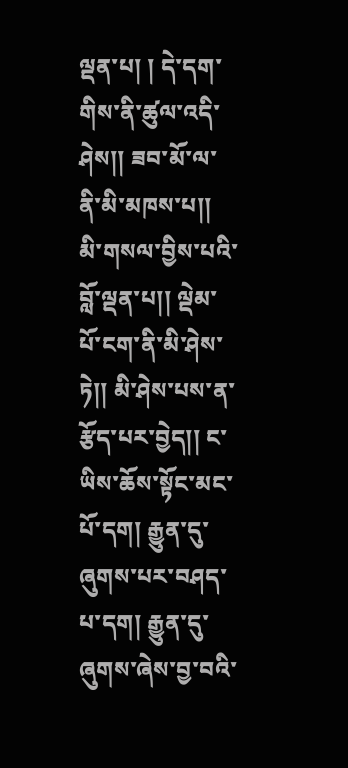ལྡན་པ། ། དེ་དག་གིས་ནི་ཚུལ་འདི་ཤེས།། ཟབ་མོ་ལ་ནི་མི་མཁས་པ།། མི་གསལ་བྱིས་པའི་བློ་ལྡན་པ།། ལྡེམ་པོ་ངག་ནི་མི་ཤེས་ཏེ།། མི་ཤེས་པས་ན་རྩོད་པར་བྱེད།། ང་ཡིས་ཆོས་སྟོང་མང་པོ་དག། རྒྱུན་དུ་ཞུགས་པར་བཤད་པ་དག། རྒྱུན་དུ་ཞུགས་ཞེས་བྱ་བའི་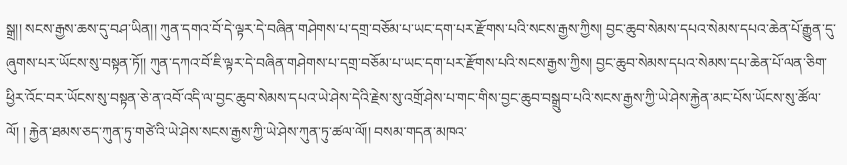སྒྲ།། སངས་རྒྱས་ཆས་དུ་བཤ་ཡིན།། ཀུན་དགའ་བོ་དེ་ལྟར་དེ་བཞིན་གཤེགས་པ་དགྲ་བཅོམ་པ་ཡང་དག་པར་རྫོགས་པའི་སངས་རྒྱས་ཀྱིས། བྱང་ཆུབ་སེམས་དཔའ་སེམས་དཔའ་ཆེན་པོ་རྒྱུན་དུ་ཞུགས་པར་ཡོངས་སུ་བསྟན་ཏོ།། ཀུན་དཀའ་བོ་ཇི་ལྟར་དེ་བཞིན་གཤེགས་པ་དགྲ་བཅོམ་པ་ཡང་དག་པར་རྫོགས་པའི་སངས་རྒྱས་ཀྱིས། བྱང་ཆུབ་སེམས་དཔའ་སེམས་དཔ་ཆེན་པོ་ལན་ཅིག་ཕྱིར་འོང་བར་ཡོངས་སུ་བསྟན་ཅེ་ན་འབོ་འདི་ལ་བྱང་ཆུབ་སེམས་དཔའ་ཡེ་ཤེས་དེའི་རྗེས་སུ་འགྲོ་ཤེས་པ་གང་གིས་བྱང་ཆུབ་བསྒྲུབ་པའི་སངས་རྒྱས་ཀྱི་ཡེ་ཤེས་རྐྱེན་མང་པོས་ཡོངས་སུ་ཚོལ་ལོ། ། རྐྱེན་ཐམས་ཅད་ཀུན་ཏུ་གཙེ་འི་ཡེ་ཤེས་སངས་རྒྱས་ཀྱི་ཡེ་ཤེས་ཀུན་ཏུ་ཚལ་ལོ།། བསམ་གདན་མཁའ་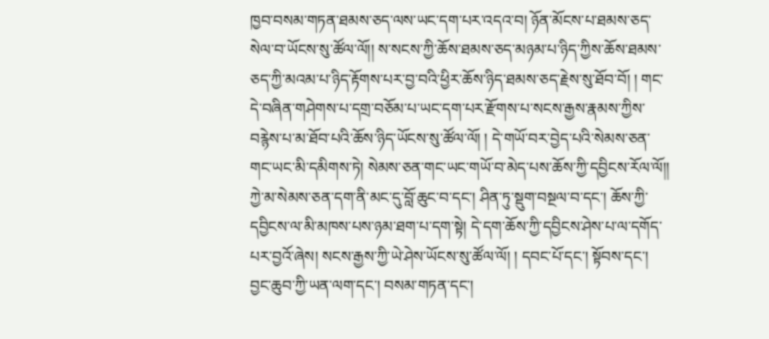ཁྱབ་བསམ་གཏན་ཐམས་ཅད་ལས་ཡང་དག་པར་འདའ་བ། ཉོན་མོངས་པ་ཐམས་ཅད་སེལ་བ་ཡོངས་སུ་ཚོལ་ལོ།། ས་སངས་ཀྱི་ཆོས་ཐམས་ཅད་མཉམ་པ་ཉིད་ཀྱིས་ཆོས་ཐམས་ཅད་ཀྱི་མའམ་པ་ཉིད་རྟོགས་པར་བྱ་བའི་ཕྱིར་ཆོས་ཉིད་ཐམས་ཅད་རྗེས་སུ་ཐོབ་བོ། ། གང་དེ་བཞིན་གཤེགས་པ་དགྲ་བཅོམ་པ་ཡང་དག་པར་རྫོགས་པ་སངས་རྒྱས་རྣམས་ཀྱིས་བརྙེས་པ་མ་ཐོབ་པའི་ཆོས་ཉིད་ཡོངས་སུ་ཚོལ་ལོ། ། དེ་གཡོ་བར་བྱེད་པའི་སེམས་ཅན་གང་ཡང་མི་དམིགས་ཏེ། སེམས་ཅན་གང་ཡང་གཡོ་བ་མེད་པས་ཆོས་ཀྱི་དབྱིངས་རོལ་ལོ།། ཀྱེ་མ་སེམས་ཅན་དག་ནི་མང་དུ་བློ་ཆུང་བ་དང་། ཤིན་ཏུ་སྡུག་བསྔལ་བ་དང་། ཆོས་ཀྱི་དབྱིངས་ལ་མི་མཁས་པས་ཉམ་ཐག་པ་དག་སྟེ། དེ་དག་ཆོས་ཀྱི་དབྱིངས་ཤེས་པ་ལ་དགོད་པར་བྱའོ་ཞེས། སངས་རྒྱས་ཀྱི་ཡེ་ཤེས་ཡོངས་སུ་ཚོལ་ལོ། ། དབང་པོ་དང་། སྟོབས་དང་། བྱང་ཆུབ་ཀྱི་ཡན་ལག་དང་། བསམ་གཏན་དང་།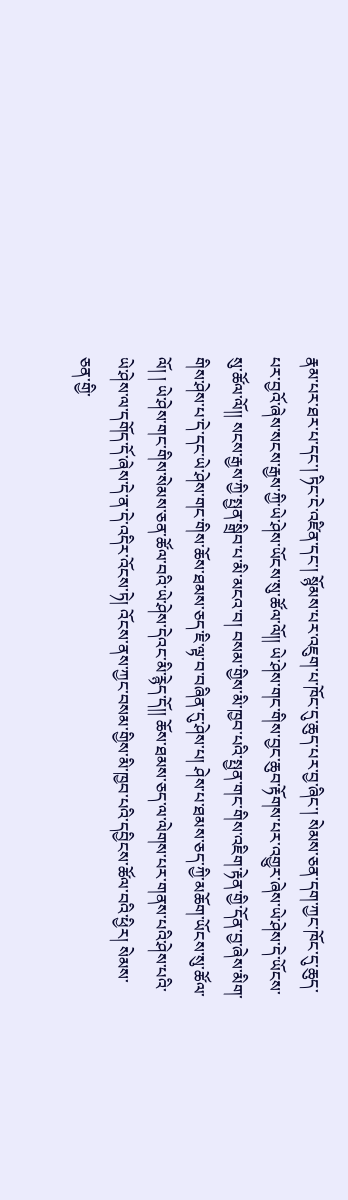རྣམ་པར་ཐར་པ་དང་། ཏིང་ངེ་འཛིན་དང་། སྙོམས་པར་འཇུག་པ་ཁོང་དུ་ཆུད་པར་བྱ་ཞིང་། སེམས་ཅན་དག་ཀྱང་ཁོང་དུ་ཆུད་པར་བྱའོ་ཞེས་སངས་རྒྱས་ཀྱི་ཡེ་ཤེས་ཡོངས་སུ་ཚོལ་ལོ།། ཡེ་ཤེས་གང་གིས་བྱང་ཆུབ་རྟོགས་པར་འགྱུར་ཞེས་ཡེ་ཤེས་དེ་ཡོངས་སུ་ཚོལ་ལོ།། སངས་རྒྱས་ཀྱི་སྤྱན་སྒྲིབ་པ་མི་མངའ་བ། བསམ་གྱིས་མི་ཁྱབ་པའི་སྤྱན་གང་གིས་འཇིག་རྟེན་གྱི་དོན་བྱ་ཞེས་མིག་གིས་ཤེས་པ་དེ་དང་ཡེ་ཤེས་གང་གིས་ཆོས་ཐམས་ཅད་ཇི་ལྟ་བ་བཞིན་དུ་ཤེས་པ། ཤེས་པ་ཐམས་ཅད་ཀྱི་མཆོག་ཡོངས་སུ་ཚོལ་ལོ། ། ཡེ་ཤེས་གང་གིས་སེམས་ཅན་ཚོལ་བའི་ཡེ་ཤེས་དེའང་མི་རྙེད་དོ།། ཆོས་ཐམས་ཅད་ལ་ལེགས་པར་གནས་པའི་ཤེས་པའི་ཡེ་ཤེས་ལ་དགོད་དོ་ཞེས་དེ་ན་དེ་འདིར་འོངས་ཏེ། འོངས་ནས་ཀྱང་བསམ་གྱིས་མི་ཁྱབ་པའི་དབྱིངས་ཚོལ་བའི་ཕྱིར། སེམས་ཅན་གྱི་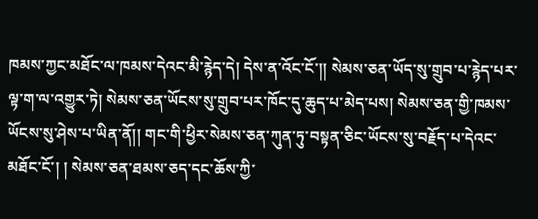ཁམས་ཀྱང་མཐོང་ལ་ཁམས་དེའང་མི་རྙེད་དེ། དེས་ན་འོང་ངོ་།། སེམས་ཅན་ཡོད་སུ་གྲུབ་པ་རྙེད་པར་ལྟ་ག་ལ་འགྱུར་ཏེ། སེམས་ཅན་ཡོངས་སུ་གྲུབ་པར་ཁོང་དུ་ཆུད་པ་མེད་པས། སེམས་ཅན་གྱི་ཁམས་ཡོངས་སུ་ཤེས་པ་ཡིན་ནོ།། གང་གི་ཕྱིར་སེམས་ཅན་ཀུན་ཏུ་བསྟན་ཅིང་ཡོངས་སུ་བརྗོད་པ་དེའང་མཐོང་ངོ་། ། སེམས་ཅན་ཐམས་ཅད་དང་ཆོས་ཀྱི་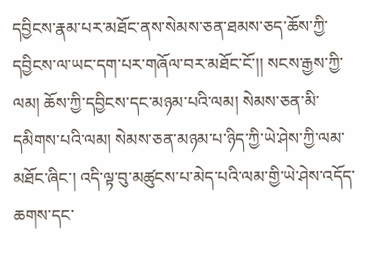དབྱིངས་རྣམ་པར་མཐོང་ནས་སེམས་ཅན་ཐམས་ཅད་ཆོས་ཀྱི་དབྱིངས་ལ་ཡང་དག་པར་གཞོལ་བར་མཐོང་ངོ་།། སངས་རྒྱས་ཀྱི་ལམ། ཆོས་ཀྱི་དབྱིངས་དང་མཉམ་པའི་ལམ། སེམས་ཅན་མི་དམིགས་པའི་ལམ། སེམས་ཅན་མཉམ་པ་ཉིད་ཀྱི་ཡེ་ཤེས་ཀྱི་ལམ་མཐོང་ཞིང་། འདི་ལྟ་བུ་མཚུངས་པ་མེད་པའི་ལམ་གྱི་ཡེ་ཤེས་འདོད་ཆགས་དང་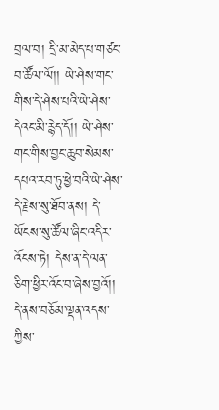བྲལ་བ། དྲི་མ་མེད་པ་གཙང་བ་ཚོལ་ལོ།། ཡེ་ཤེས་གང་གིས་དེ་ཤེས་པའི་ཡེ་ཤེས་དེའང་མི་རྙེད་དོ།། ཡེ་ཤེས་གང་གིས་བྱང་ཆུབ་སེམས་དཔའ་རབ་ཏུ་ཕྱེ་བའི་ཡེ་ཤེས་དེ་རྗེས་སུ་ཐོབ་ནས། དེ་ཡོངས་སུ་ཚོལ་ཞིང་འདིར་འོངས་ཏེ། དེས་ན་དེ་ལན་ཅིག་ཕྱིར་འོང་བ་ཞེས་བྱའོ།། དེ་ནས་བཅོམ་ལྡན་འདས་ཀྱིས་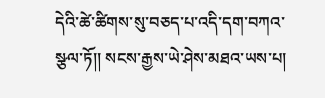དེའི་ཚེ་ཚིགས་སུ་བཅད་པ་འདི་དག་བཀའ་སྩལ་ཏོ།། སངས་རྒྱས་ཡེ་ཤེས་མཐའ་ཡས་པ།